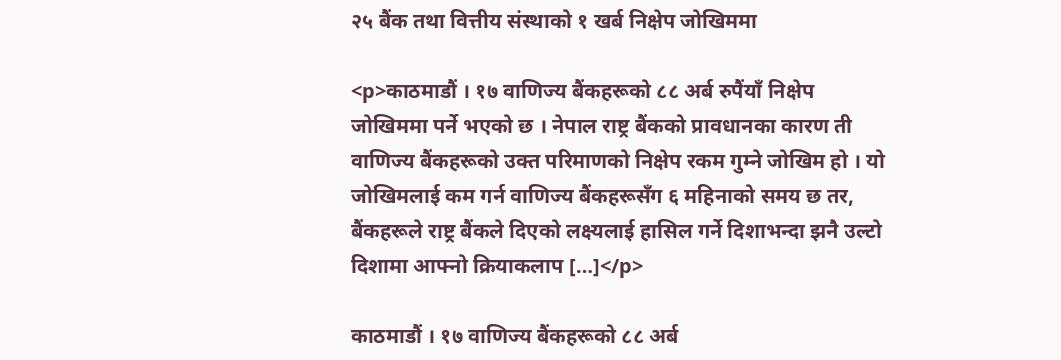२५ बैंक तथा वित्तीय संस्थाको १ खर्ब निक्षेप जोखिममा

<p>काठमाडौं । १७ वाणिज्य बैंकहरूको ८८ अर्ब रुपैंयाँ निक्षेप जोखिममा पर्ने भएको छ । नेपाल राष्ट्र बैंकको प्रावधानका कारण ती वाणिज्य बैंकहरूको उक्त परिमाणको निक्षेप रकम गुम्ने जोखिम हो । यो जोखिमलाई कम गर्न वाणिज्य बैंकहरूसँग ६ महिनाको समय छ तर, बैंकहरूले राष्ट्र बैंकले दिएको लक्ष्यलाई हासिल गर्ने दिशाभन्दा झनै उल्टो दिशामा आफ्नो क्रियाकलाप […]</p>

काठमाडौं । १७ वाणिज्य बैंकहरूको ८८ अर्ब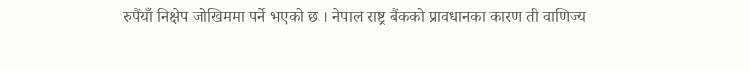रुपैंयाँ निक्षेप जोखिममा पर्ने भएको छ । नेपाल राष्ट्र बैंकको प्रावधानका कारण ती वाणिज्य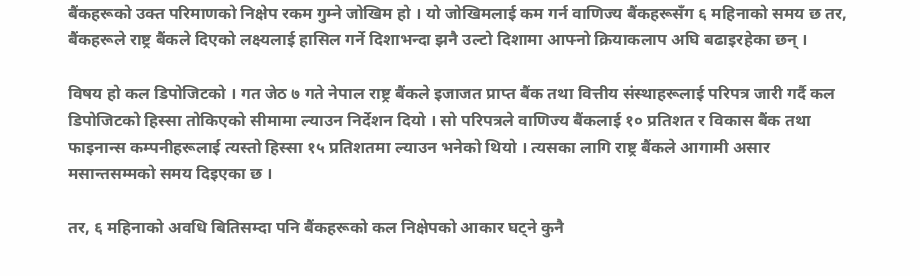बैंकहरूको उक्त परिमाणको निक्षेप रकम गुम्ने जोखिम हो । यो जोखिमलाई कम गर्न वाणिज्य बैंकहरूसँग ६ महिनाको समय छ तर, बैंकहरूले राष्ट्र बैंकले दिएको लक्ष्यलाई हासिल गर्ने दिशाभन्दा झनै उल्टो दिशामा आफ्नो क्रियाकलाप अघि बढाइरहेका छन् ।

विषय हो कल डिपोजिटको । गत जेठ ७ गते नेपाल राष्ट्र बैंकले इजाजत प्राप्त बैंक तथा वित्तीय संस्थाहरूलाई परिपत्र जारी गर्दै कल डिपोजिटको हिस्सा तोकिएको सीमामा ल्याउन निर्देशन दियो । सो परिपत्रले वाणिज्य बैंकलाई १० प्रतिशत र विकास बैंक तथा फाइनान्स कम्पनीहरूलाई त्यस्तो हिस्सा १५ प्रतिशतमा ल्याउन भनेको थियो । त्यसका लागि राष्ट्र बैंकले आगामी असार मसान्तसम्मको समय दिइएका छ ।

तर, ६ महिनाको अवधि बितिसम्दा पनि बैंकहरूको कल निक्षेपको आकार घट्ने कुनै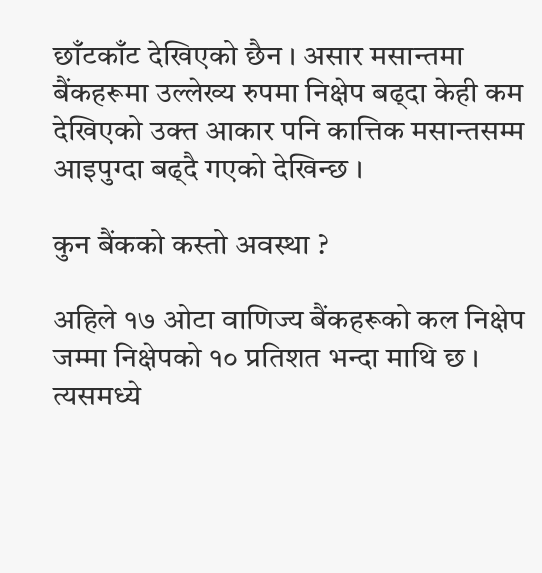छाँटकाँट देखिएको छैन । असार मसान्तमा बैंकहरूमा उल्लेख्य रुपमा निक्षेप बढ्दा केही कम देखिएको उक्त आकार पनि कात्तिक मसान्तसम्म आइपुग्दा बढ्दै गएको देखिन्छ ।

कुन बैंकको कस्तो अवस्था ?

अहिले १७ ओटा वाणिज्य बैंकहरूको कल निक्षेप जम्मा निक्षेपको १० प्रतिशत भन्दा माथि छ । त्यसमध्ये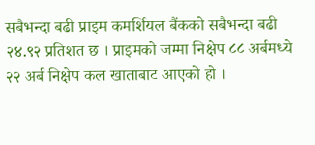सबैभन्दा बढी प्राइम कमर्शियल बैंकको सबैभन्दा बढी २४.९२ प्रतिशत छ । प्राइमको जम्मा निक्षेप ८८ अर्बमध्ये २२ अर्ब निक्षेप कल खाताबाट आएको हो ।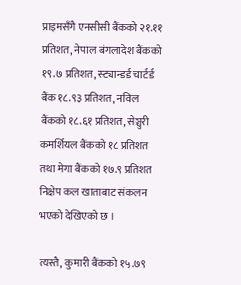प्राइमसँगै एनसीसी बैंकको २१.११ प्रतिशत, नेपाल बंगलादेश बैंकको १९.७ प्रतिशत, स्ट्यान्डर्ड चार्टर्ड बैंक १८.९३ प्रतिशत, नविल बैंकको १८.६१ प्रतिशत, सेञ्चुरी कमर्शियल बैंकको १८ प्रतिशत तथा मेगा बैंकको १७.९ प्रतिशत निक्षेप कल खाताबाट संकलन भएको देखिएको छ ।

त्यस्तै, कुमारी बैंकको १५.७९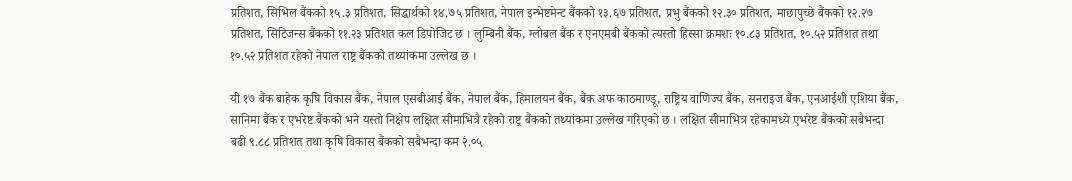प्रतिशत, सिभिल बैंकको १५.३ प्रतिशत, सिद्धार्थको १४.७५ प्रतिशत, नेपाल इन्भेष्टमेन्ट बैंकको १३.६७ प्रतिशत, प्रभु बैंकको १२.३० प्रतिशत, माछापुच्छे बैंकको १२.२७ प्रतिशत, सिटिजन्स बैंकको ११.२३ प्रतिशत कल डिपोजिट छ । लुम्बिनी बैंक, ग्लोबल बैंक र एनएमबी बैंकको त्यस्तो हिस्सा क्रमशः १०.८३ प्रतिशत, १०.५२ प्रतिशत तथा १०.५२ प्रतिशत रहेको नेपाल राष्ट्र बैंकको तथ्यांकमा उल्लेख छ ।

यी १७ बैंक बाहेक कृषि विकास बैंक, नेपाल एसबीआई बैंक, नेपाल बैंक, हिमालयन बैंक, बैंक अफ काठमाण्डू, राष्ट्रिय वाणिज्य बैंक, सनराइज बैंक, एनआईशी एशिया बैंक, सानिमा बैंक र एभरेष्ट बैंकको भने यस्तो निक्षेप लक्षित सीमाभित्रै रहेको राष्ट्र बैंकको तथ्यांकमा उल्लेख गरिएको छ । लक्षित सीमाभित्र रहेकामध्ये एभरेष्ट बैंकको सबैभन्दा बढी ९.८८ प्रतिशत तथा कृषि विकास बैंकको सबैभन्दा कम २ं.०५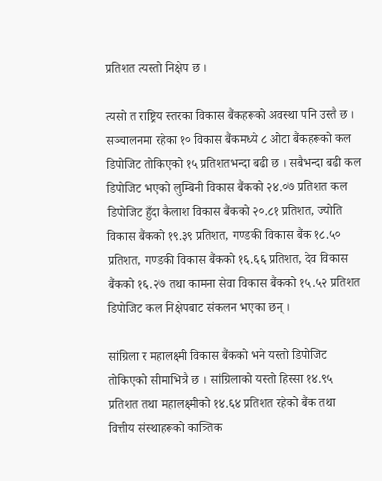प्रतिशत त्यस्तो निक्षेप छ ।

त्यसो त राष्ट्रिय स्तरका विकास बैंकहरूको अवस्था पनि उस्तै छ । सञ्चालनमा रहेका १० विकास बैंकमध्ये ८ ओटा बैंकहरूको कल डिपोजिट तोकिएको १५ प्रतिशतभन्दा बढी छ । सबैभन्दा बढी कल डिपोजिट भएको लुम्बिनी विकास बैंकको २४.०७ प्रतिशत कल डिपोजिट हुँदा कैलाश विकास बैंकको २०.८१ प्रतिशत, ज्योति विकास बैंकको १९.३९ प्रतिशत, गण्डकी विकास बैंक १८.५० प्रतिशत, गण्डकी विकास बैंकको १६.६६ प्रतिशत, देव विकास बैंकको १६.२७ तथा कामना सेवा विकास बैंकको १५.५२ प्रतिशत डिपोजिट कल निक्षेपबाट संकलन भएका छन् ।

सांग्रिला र महालक्ष्मी विकास बैंकको भने यस्तो डिपोजिट तोकिएको सीमाभित्रै छ । सांग्रिलाको यस्तो हिस्सा १४.९५ प्रतिशत तथा महालक्ष्मीको १४.६४ प्रतिशत रहेको बैंक तथा वित्तीय संस्थाहरूको कात्र्तिक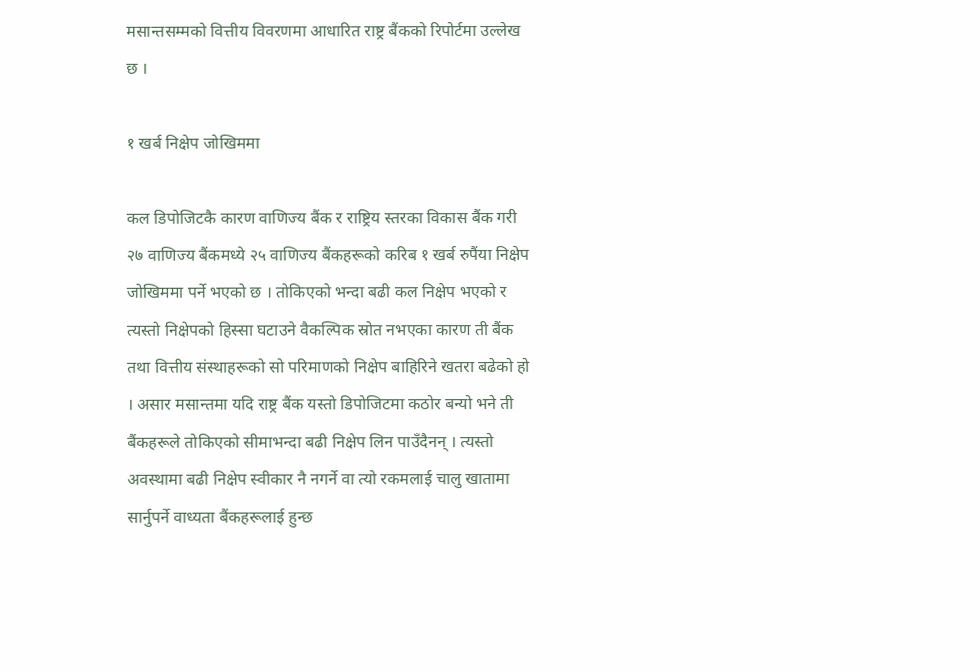मसान्तसम्मको वित्तीय विवरणमा आधारित राष्ट्र बैंकको रिपोर्टमा उल्लेख छ ।

१ खर्ब निक्षेप जोखिममा

कल डिपोजिटकै कारण वाणिज्य बैंक र राष्ट्रिय स्तरका विकास बैंक गरी २७ वाणिज्य बैंकमध्ये २५ वाणिज्य बैंकहरूको करिब १ खर्ब रुपैंया निक्षेप जोखिममा पर्ने भएको छ । तोकिएको भन्दा बढी कल निक्षेप भएको र त्यस्तो निक्षेपको हिस्सा घटाउने वैकल्पिक स्रोत नभएका कारण ती बैंक तथा वित्तीय संस्थाहरूको सो परिमाणको निक्षेप बाहिरिने खतरा बढेको हो । असार मसान्तमा यदि राष्ट्र बैंक यस्तो डिपोजिटमा कठोर बन्यो भने ती बैंकहरूले तोकिएको सीमाभन्दा बढी निक्षेप लिन पाउँदैनन् । त्यस्तो अवस्थामा बढी निक्षेप स्वीकार नै नगर्ने वा त्यो रकमलाई चालु खातामा सार्नुपर्ने वाध्यता बैंकहरूलाई हुन्छ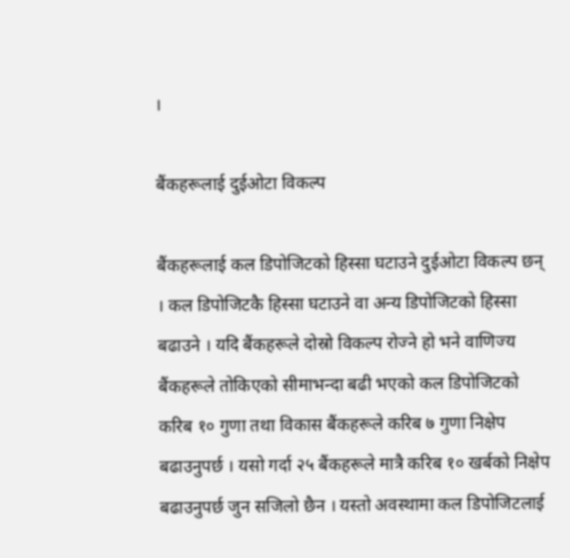।

बैंकहरूलाई दुईओटा विकल्प

बैंकहरूलाई कल डिपोजिटको हिस्सा घटाउने दुईओटा विकल्प छन् । कल डिपोजिटकै हिस्सा घटाउने वा अन्य डिपोजिटको हिस्सा बढाउने । यदि बैंकहरूले दोस्रो विकल्प रोज्ने हो भने वाणिज्य बैंकहरूले तोकिएको सीमाभन्दा बढी भएको कल डिपोजिटको करिब १० गुणा तथा विकास बैंकहरूले करिब ७ गुणा निक्षेप बढाउनुपर्छ । यसो गर्दा २५ बैंकहरूले मात्रै करिब १० खर्बको निक्षेप बढाउनुपर्छ जुन सजिलो छैन । यस्तो अवस्थामा कल डिपोजिटलाई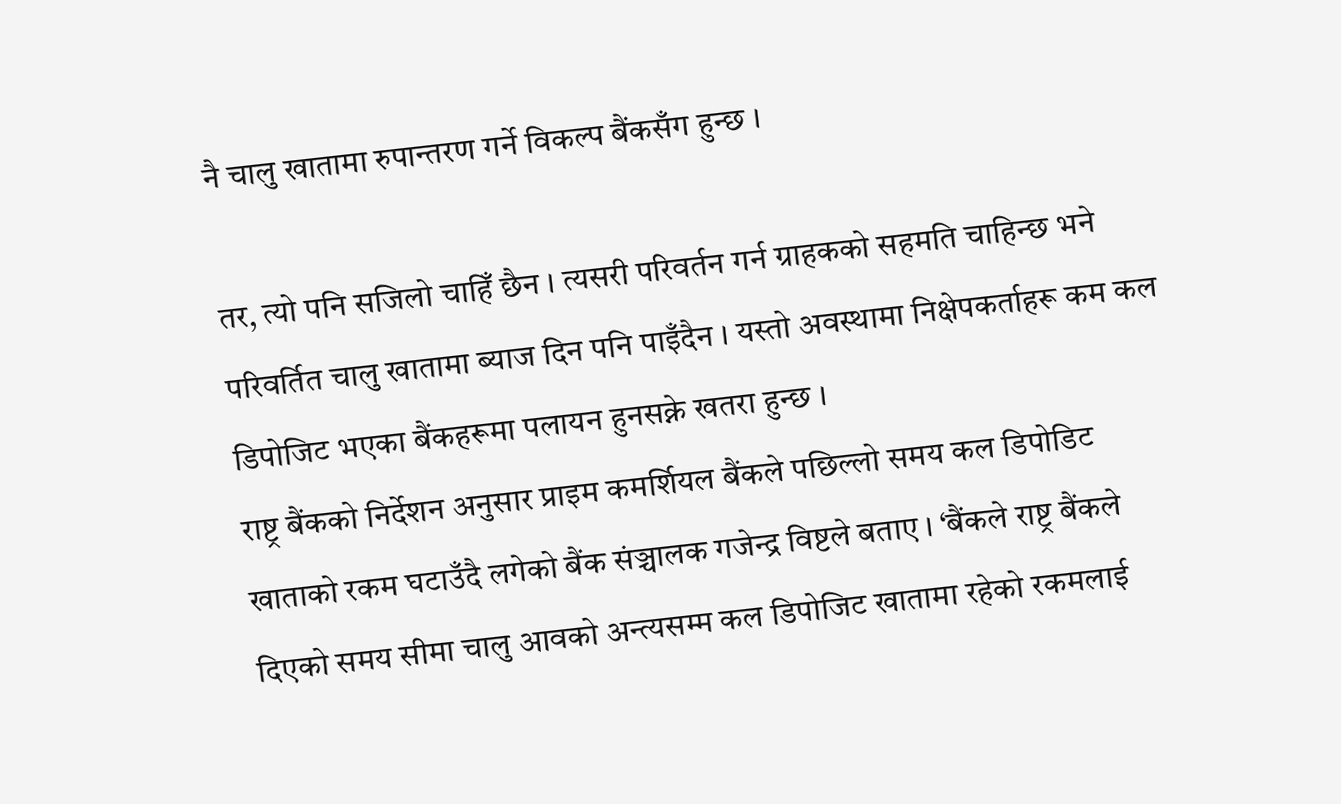नै चालु खातामा रुपान्तरण गर्ने विकल्प बैंकसँग हुन्छ ।

तर, त्यो पनि सजिलो चाहिँ छैन । त्यसरी परिवर्तन गर्न ग्राहकको सहमति चाहिन्छ भने परिवर्तित चालु खातामा ब्याज दिन पनि पाइँदैन । यस्तो अवस्थामा निक्षेपकर्ताहरू कम कल डिपोजिट भएका बैंकहरूमा पलायन हुनसक्ने खतरा हुन्छ ।
राष्ट्र बैंकको निर्देशन अनुसार प्राइम कमर्शियल बैंकले पछिल्लो समय कल डिपोडिट खाताको रकम घटाउँदै लगेको बैंक संञ्चालक गजेन्द्र विष्टले बताए । ‘बैंकले राष्ट्र बैंकले दिएको समय सीमा चालु आवको अन्त्यसम्म कल डिपोजिट खातामा रहेको रकमलाई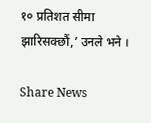१० प्रतिशत सीमा झारिसक्छौं,’ उनले भने ।

Share News